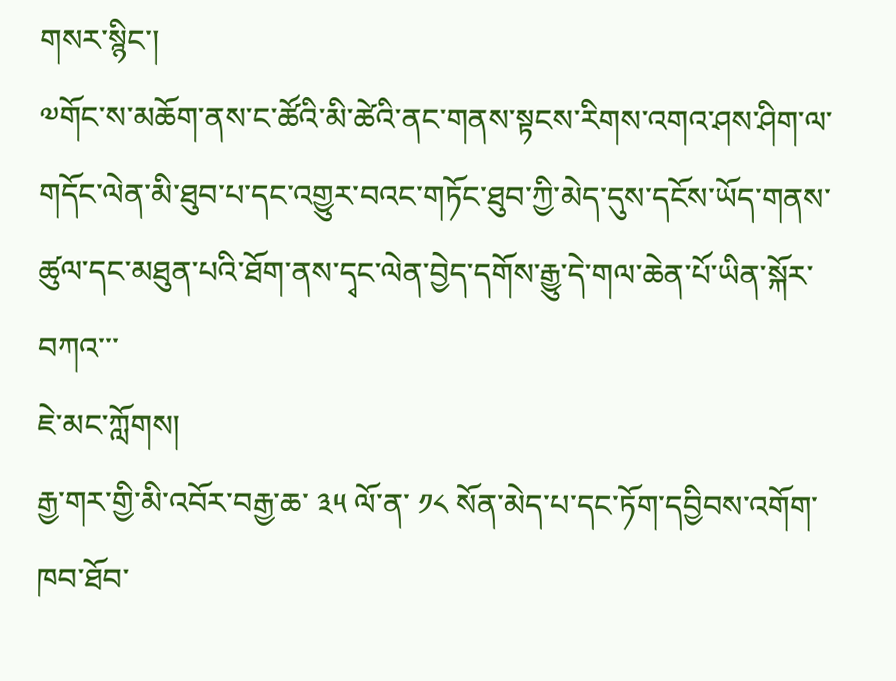གསར་སྙིང་།
༧གོང་ས་མཆོག་ནས་ང་ཚོའི་མི་ཚེའི་ནང་གནས་སྟངས་རིགས་འགའ་ཤས་ཤིག་ལ་གདོང་ལེན་མི་ཐུབ་པ་དང་འགྱུར་བའང་གཏོང་ཐུབ་ཀྱི་མེད་དུས་དངོས་ཡོད་གནས་ཚུལ་དང་མཐུན་པའི་ཐོག་ནས་དྭང་ལེན་བྱེད་དགོས་རྒྱུ་དེ་གལ་ཆེན་པོ་ཡིན་སྐོར་བཀའ་་་
ཇེ་མང་ཀློགས།
རྒྱ་གར་གྱི་མི་འབོར་བརྒྱ་ཆ་ ༣༥ ལོ་ན་ ༡༨ སོན་མེད་པ་དང་ཏོག་དབྱིབས་འགོག་ཁབ་ཐོབ་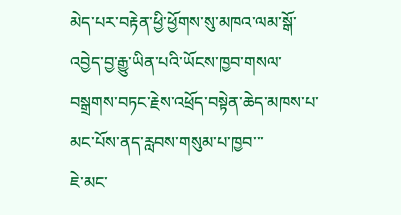མེད་པར་བརྟེན་ཕྱི་ཕྱོགས་སུ་མཁའ་ལམ་སྒོ་འབྱེད་བྱ་རྒྱུ་ཡིན་པའི་ཡོངས་ཁྱབ་གསལ་བསྒྲགས་བཏང་རྗེས་འཕྲོད་བསྟེན་ཆེད་མཁས་པ་མང་པོས་ནད་རླབས་གསུམ་པ་ཁྱབ་་་
ཇེ་མང་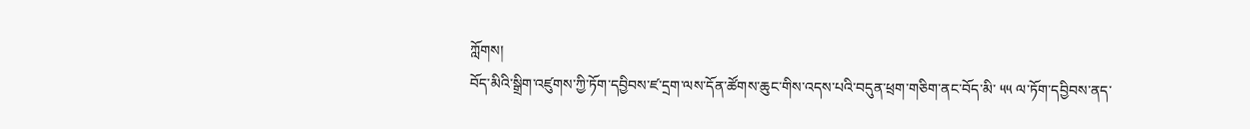ཀློགས།
བོད་མིའི་སྒྲིག་འཛུགས་ཀྱི་ཏོག་དབྱིབས་ཛ་དྲག་ལས་དོན་ཚོགས་ཆུང་གིས་འདས་པའི་བདུན་ཕྲག་གཅིག་ནང་བོད་མི་ ༥༥ ལ་ཏོག་དབྱིབས་ནད་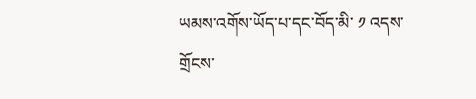ཡམས་འགོས་ཡོད་པ་དང་བོད་མི་ ༡ འདས་གྲོངས་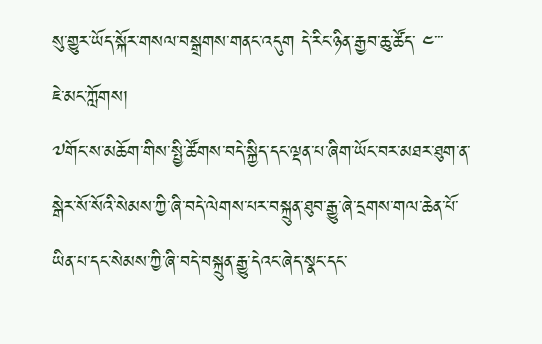སུ་གྱུར་ཡོད་སྐོར་གསལ་བསྒྲགས་གནང་འདུག དེ་རིང་ཉིན་རྒྱབ་ཆུ་ཚོད་ ༤་་་
ཇེ་མང་ཀློགས།
༧གོང་ས་མཆོག་གིས་སྤྱི་ཚོགས་བདེ་སྐྱིད་དང་ལྡན་པ་ཞིག་ཡོང་བར་མཐར་ཐུག་ན་སྒེར་སོ་སོའི་སེམས་ཀྱི་ཞི་བདེ་ལེགས་པར་བསྐྲུན་ཐུབ་རྒྱུ་ཞེ་དྲགས་གལ་ཆེན་པོ་ཡིན་པ་དང་སེམས་ཀྱི་ཞི་བདེ་བསྐྲུན་རྒྱུ་དེའང་ཞེད་སྣང་དང་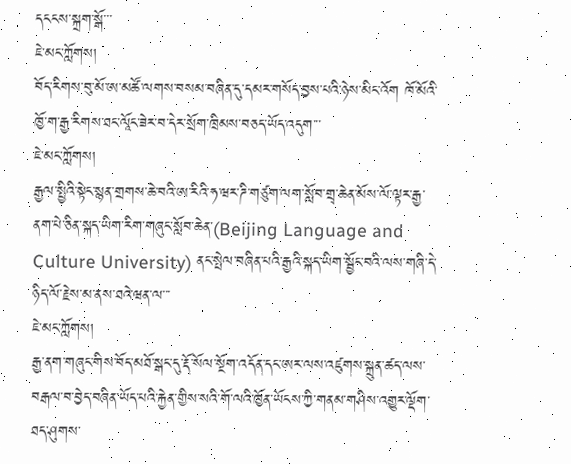དངངས་སྐྲག་སྒོ་་་
ཇེ་མང་ཀློགས།
བོད་རིགས་བུ་མོ་ཨ་མཚོ་ལགས་བསམ་བཞིན་དུ་དམར་གསོད་བྱས་པའི་ཉེས་མིང་འོག ཁོ་མོའི་ཁྱོ་ག་རྒྱ་རིགས་ཐང་ལཱོང་ཟེར་བ་དེར་སྲོག་ཁྲིམས་བཅད་ཡོད་འདུག་་་
ཇེ་མང་ཀློགས།
རྒྱལ་སྤྱིའི་སྟེང་སྙན་གྲགས་ཆེ་བའི་ཨ་རིའི་ཧ་ཝར་ཌི་གཙུག་ལག་སློབ་གྲྭ་ཆེན་མོས་ལོ་ལྟར་རྒྱ་ནག་པེ་ཅིན་སྐད་ཡིག་རིག་གཞུང་སློབ་ཆེན་(Beijing Language and Culture University) ནང་སྤེལ་བཞིན་པའི་རྒྱའི་སྐད་ཡིག་སྦྱོང་བའི་ལས་གཞི་དེ་ཉིད་ལོ་རྗེས་མ་ནས་ཐའེ་ཝན་ལ་་་
ཇེ་མང་ཀློགས།
རྒྱ་ནག་གཞུང་གིས་བོད་མཐོ་སྒང་དུ་རྡོ་སོལ་སྔོག་འདོན་དང་ཨར་ལས་འཛུགས་སྐྲུན་ཚད་ལས་བརྒལ་བ་བྱེད་བཞིན་ཡོད་པའི་རྐྱེན་གྱིས་སའི་གོ་ལའི་ཁྱོན་ཡོངས་ཀྱི་གནམ་གཤིས་འགྱུར་ལྡོག་ཐད་ཤུགས་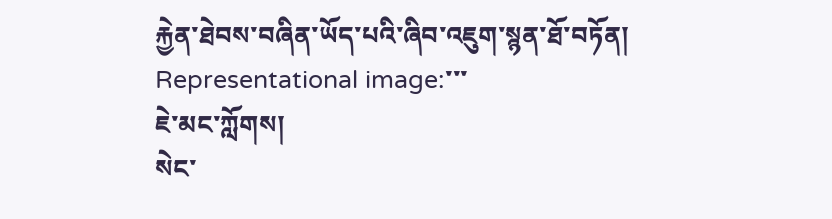རྐྱེན་ཐེབས་བཞིན་ཡོད་པའི་ཞིབ་འཇུག་སྙན་ཐོ་བཏོན། Representational image:་་་
ཇེ་མང་ཀློགས།
སེང་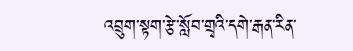འབྲུག་སྟག་རྩེ་སློབ་གྲྭའི་དགེ་རྒན་རིན་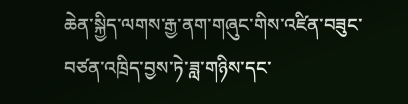ཆེན་སྐྱིད་ལགས་རྒྱ་ནག་གཞུང་གིས་འཛིན་བཟུང་བཙན་འཁྲིད་བྱས་ཏེ་ཟླ་གཉིས་དང་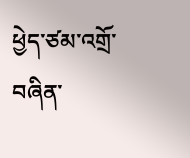ཕྱེད་ཙམ་འགྲོ་བཞིན་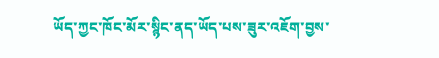ཡོད་ཀྱང་ཁོང་མོར་སྙིང་ནད་ཡོད་པས་ཟུར་འཇོག་བྱས་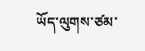ཡོད་ལུགས་ཙམ་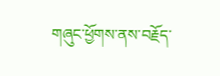གཞུང་ཕྱོགས་ནས་བརྗོད་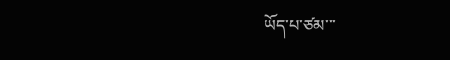ཡོད་པ་ཙམ་་་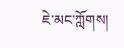ཇེ་མང་ཀློགས།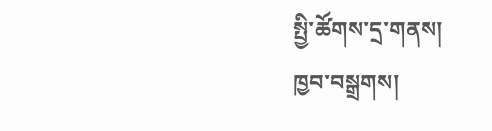སྤྱི་ཚོགས་དྲ་གནས།
ཁྱབ་བསྒྲགས།